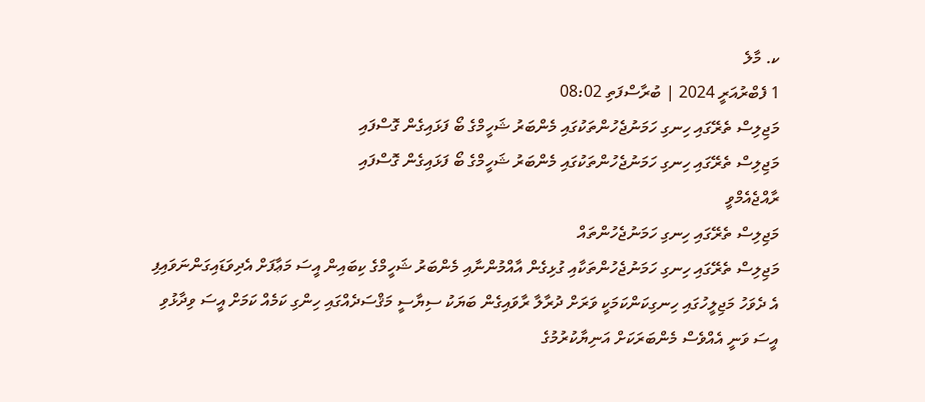ކ. މާލެ
1 ފެބްރުއަރީ 2024 | ބުރާސްފަތި 08:02
މަޖިލިސް ތެރޭގައި ހިނގި ހަމަނުޖެހުންތަކުގައި މެންބަރު ޝަހީމްގެ ބޯ ފަޅައިގެން ގޮސްފައި
މަޖިލިސް ތެރޭގައި ހިނގި ހަމަނުޖެހުންތަކުގައި މެންބަރު ޝަހީމްގެ ބޯ ފަޅައިގެން ގޮސްފައި
ރާއްޖެއެމްވީ
މަޖިލިސް ތެރޭގައި ހިނގި ހަމަނުޖެހުންތައް
މަޖިލިސް ތެރޭގައި ހިނގި ހަމަނުޖެހުންތަކާއި ގުޅިގެން އާއްމުންނާއި މެންބަރު ޝަހީމްގެ ކިބައިން އީސަ މަޢާފަށް އެދިވަޑައިގަންނަވައިފި
އެ ދެވަހު މަޖިލީހުގައި ހިނގިކަންކަމަކީ ވަރަށް ދުރާލާ ރާވައިގެން ބަޔަކު ސިޔާސީ މަޤްސަދެއްގައި ހިންގި ކަމެއް ކަމަށް އީސަ ވިދާޅުވި
އީސަ ވަނީ އެއްވެސް މެންބަރަކަށް އަނިޔާކުރުމުގެ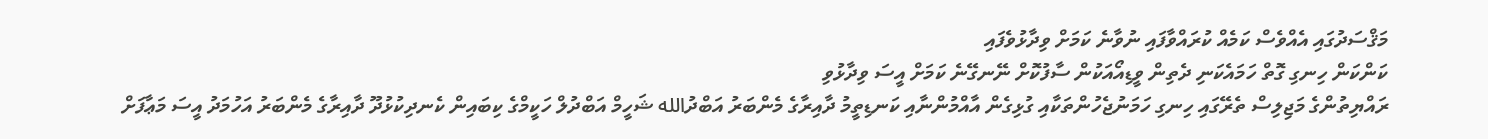މަޤްސަދުގައި އެއްވެސް ކަމެއް ކުރައްވާފައި ނުވާނެ ކަމަށް ވިދާޅުވެފައި
ކަންކަން ހިނގި ގޮތް ހަމައެކަނި ދެތިން ވީޑިއޯއަކުން ސާފުކޮށް ނޭނގޭނެ ކަމަށް އީސަ ވިދާޅުވި
ރައްޔިތުންގެ މަޖިލިސް ތެރޭގައި ހިނގި ހަމަނުޖެހުންތަކާއި ގުޅިގެން އާއްމުންނާއި ކަނޑިތީމު ދާއިރާގެ މެންބަރު އަބްދުالله ޝަހީމް އަބްދުލް ހަކީމްގެ ކިބައިން ކެނދިކުޅުދޫ ދާއިރާގެ މެންބަރު އަހުމަދު އީސަ މަޢާފަށް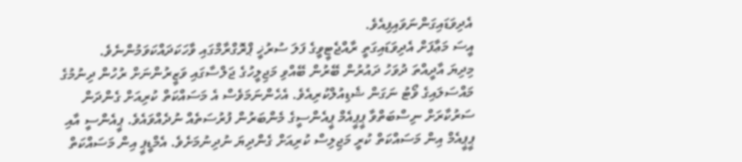އެދިވަޑައިގަންނަވައިފިއެވެ.
އީސަ މަޢާފަށް އެދިވަޑައިގަތީ ރާއްޖެޓީވީގެ ފަލަ ސުރުޚީ ޕްރޮގްރާމްގައި ވާހަކަދައްކަވަމުންނެވެ.
މިދިޔަ އާދީއްތަ ދުވަހު ދައުރުން ބޭރުން ބޭއްވި މަޖިލީހުގެ ޖަލްސާގައި ވަޒީރުންނަށް ރުހުން ދިނުމުގެ މައްސަލައިގެ ވޯޓު ނަގަން ޝެޑިއުލްކުރިއެވެ. އެހެންނަމަވެސް އެ މަސައްކަތް ކުރިއަށް ގެންދަން ސަރުކާރަށް ނިސްބަތްވާ ޕީޕީއެމް ޕީއެންސީގެ މެންބަރުން ފުރުސަތެއް ނުދެއްވައެވެ. ޕީއެންސީ އާއި ޕީޕީއެމް އިން މަސައްކަތް ކުރީ މަޖިލިސް ކުރިއަށް ގެންދިޔަ ނުދިނުމަށެވެ. އެމްޑީޕީ އިން މަސައްކަތް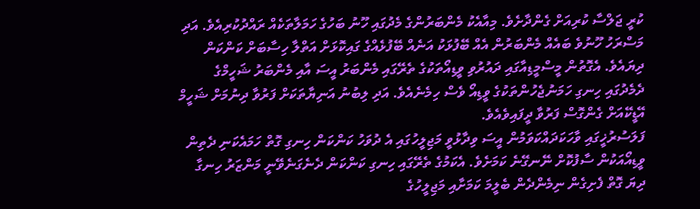ކުރީ ޖަލްސާ ކުރިއަށް ގެންދާށެވެ. މިއާއެކު މެންބަރުންގެ މެދުގައި ހޫނު ބަހުގެ ހަމަލާތަކެއް ރައްދުކުރިއެވެ. އަދި މަސްރަހު ހޫނުވެ ބައެއް މެންބަރުން އެއް ބޭފުޅަކު އަނެއް ބޭފުޅެއްގެ ގައިކޮޅަށް އަތްލާ ހިސާބަށް ކަންކަން ދިޔައެވެ. އެގޮތުން މީސްމީޑިއާގައި ދައުރުވި ވީޑިއޯތަކުގެ ތެރޭގައި މެންބަރު އީސަ އާއި މެންބަރު ޝަހީމްގެ ދެމެދުގައި ހިނގި ހަމަނުޖެހުންތަކުގެ ވީޑިއޯ ވެސް ހިމެނެއެވެ. އަދި ލިބުނު އަނިޔާތަކަށް ފަރުވާ ދިނުމަށް ޝަހީމް އޭޑީކޭއަށް ގެންގޮސް ފަރުވާ ދީފައިވެއެވެ.
ފަލަސުރުޚީގައި ވާހަކަދައްކަވަމުން އީސަ ވިދާޅުވީ މަޖިލީހުގައި އެ ދުވަހު ކަންކަން ހިނގި ގޮތް ހަމައެކަނި ދެތިން ވީޑިއޯއަކުން ސާފުކޮށް ނޭނގޭނެ ކަމަށެވެ. އެކަމުގެ ތެރޭގައި ހިނގި ކަންކަން ދެނެގަނެވޭނީ މަންޒަރު ހިނގާ ދިޔަ ގޮތް ފެށިގެން ނިމެންދެން ބެލީމަ ކަމަށާއި މަޖިލީހުގެ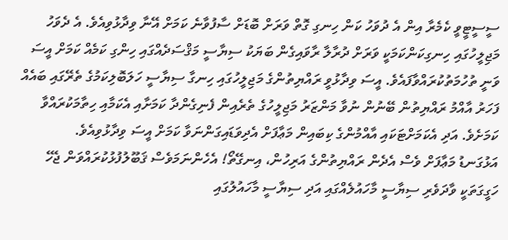ސީސީޓީވީ ކެމެރާ އިން އެ ދުވަހު ކަން ހިނގި ގޮތް ވަރަށް ބޮޑަށް ސާފުވާނެ ކަމަށް އޭނާ ވިދާޅުވިއެވެ. އެ ދެވަހު މަޖިލީހުގައި ހިނގިކަންކަމަކީ ވަރަށް ދުރާލާ ރާވައިގެން ބަޔަކު ސިޔާސީ މަޤްސަދެއްގައި ހިންގި ކަމެއް ކަމަށް އީސަ ވަނީ ތުހުމަތުކުރައްވާފައެވެ. އީސަ ވިދާޅުވީ ރައްޔިތުންގެ މަޖިލީހުގައި ހިނގާ ސިޔާސީ ހަލަބޮލިކަމުގެ ތެރޭގައި ބައެއް ފަހަރު އާއްމު ރައްޔިތުން ބޭނުން ނުވާ މަންޒަރު މަޖިލީހުގެ ތެރެއިން ފެނިގެންދާ ކަމަށާއި އެކަމާއި ހިތާމަކުރައްވާ ކަމަށެވެ. އަދި އެކަމަށްޓަކައި އާއްމުންގެ ކިބައިން މަޢާފަށް އެދިވަޑައިގަންނަވާ ކަމަށް އީސަ ވިދާޅުވިއެވެ.
އަޅުގަނޑު މަޢާފަށް ވެސް އެދެން ރައްޔިތުންގެ އަރިހުން، އިނގޭތޯ! އެހެންނަމަވެސް ޤަބޫލުފުޅުކުރައްވަން ޖެހޭ ހަގީގަތަކީ ވާދަވެރި ސިޔާސީ މާހައުލެއްގައި އަދި ސިޔާސީ މާހައުލުގައި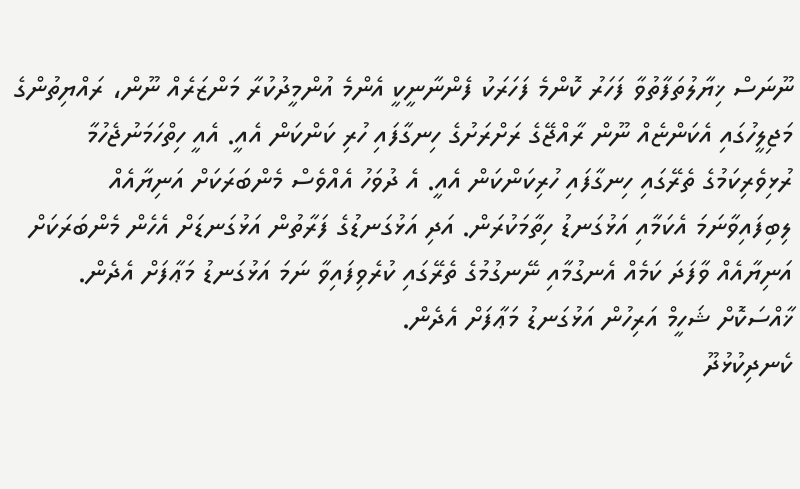ނޫނަސް ޚިޔާލުތަފާތުވާ ފަހަރު ކޮންމެ ފަހަރަކު ފެންނާނީކީ އެންމެ އުންމީދުކުރާ މަންޒަރެއް ނޫން، ރައްޔިތުންގެ މަޖިލީހުގައި އެކަންޏެއް ނޫން ރާއްޖޭގެ ރަށްރަށުގެ ހިނގާފައި ހުރި ކަންކަން އެއީ. އެއީ ހިތްހަމަނުޖެހުމާ ރުޅިވެރިކަމުގެ ތެރޭގައި ހިނގާފައި ހުރިކަންކަން އެއީ. އެ ދުވަހު އެއްވެސް މެންބަރަކަށް އަނިޔާއެއް ލިބިފައިވާނަމަ އެކަމާއި އަޅުގަނޑު ހިތާމަކުރަން. އަދި އަޅުގަނޑުގެ ފަރާތުން އަޅުގަނޑަށް އެހެން މެންބަރަކަށް އަނިޔާއެއް ވާފަދަ ކަމެއް އެނގުމާއި ނޭނގުމުގެ ތެރޭގައި ކުރެވިފައިވާ ނަމަ އަޅުގަނޑު މަޢާފަށް އެދެން. ޚާއްސަކޮށް ޝަހީމް އަރިހުން އަޅުގަނޑު މަޢާފަށް އެދެން.
ކެނދިކުޅުދޫ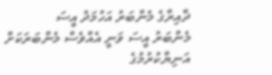ދާއިރާގެ މެންބަރު އަހުމަދު އީސަ
މެންބަރު އީސަ ވަނީ އެއްވެސް މެންބަރަކަށް އަނިޔާކުރުމުގެ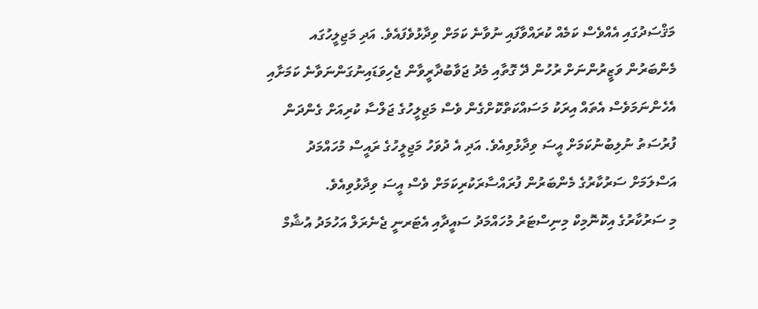މަޤްސަދުގައި އެއްވެސް ކަމެއް ކުރައްވާފައި ނުވާނެ ކަމަށް ވިދާޅުވެފައެވެ. އަދި މަޖިލީހުގައ މެންބަރުން ވަޒީރުންނަށް ރުހުން ދޭ ގޮތާއި މެދު ޖަވާބުދާރީވާން ޖެހިވަޑައިނުގަންނަވާނެ ކަމަށާއި އެހެންނަމަވެސް އެތައް އިރަކު މަސައްކަތްކޮށްގެން ވެސް މަޖިލީހުގެ ޖަލްސާ ކުރިއަށް ގެންދަން ފުރުސަތު ނުލިބުނުކަމަށް އީސަ ވިދާޅުވިއެވެ. އަދި އެ ދުވަހު މަޖިލީހުގެ ރައީސް މުހައްމަދު އަސްލަމަށް ސަރުކާރުގެ މެންބަރުން ފުރައްސާރަކުރިކަމަށް ވެސް އީސަ ވިދާޅުވިއެވެ.
މި ސަރުކާރުގެ އިކޮނޮމިކް މިނިސްޓަރު މުހައްމަދު ސައީދާއި އެޓަރނީ ޖެނެރަލް އަހުމަދު އުޝާމް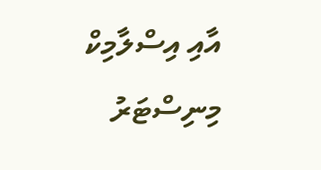އާއި އިސްލާމިކް މިނިސްޓަރު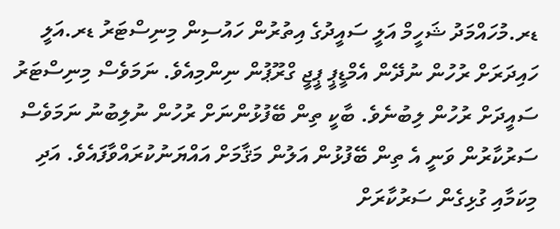ޑރ.މުހައްމަދު ޝަހީމް އަލީ ސައީދުގެ އިތުރުން ހައުސިން މިނިސްޓަރު ޑރ.އަލީ ހައިދަރަށް ރުހުން ނުދޭން އެމްޑީޕީ ޕީޖީ ގްރޫޕުން ނިންމިއެވެ. ނަމަވެސް މިނިސްޓަރު ސައީދަށް ރުހުން ލިބުނެވެ. ބާކީ ތިން ބޭފުޅުންނަށް ރުހުން ނުލިބުނު ނަމަވެސް ސަރުކާރުން ވަނީ އެ ތިން ބޭފުޅުން އަލުން މަޤާމަށް އައްޔަނުކުރައްވާފައެވެ. އަދި މިކަމާއި ގުޅިގެން ސަރުކާރަށް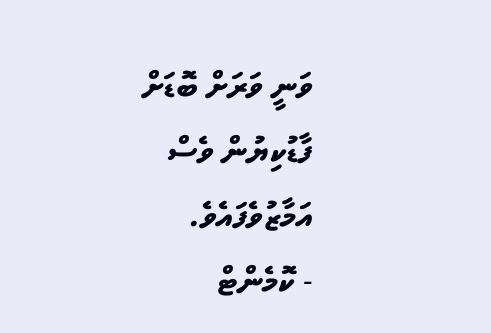ވަނީ ވަރަށް ބޮޑަށް ފާޑުކިޔުން ވެސް އަމާޒުވެފައެވެ.
- ކޮމެންޓް